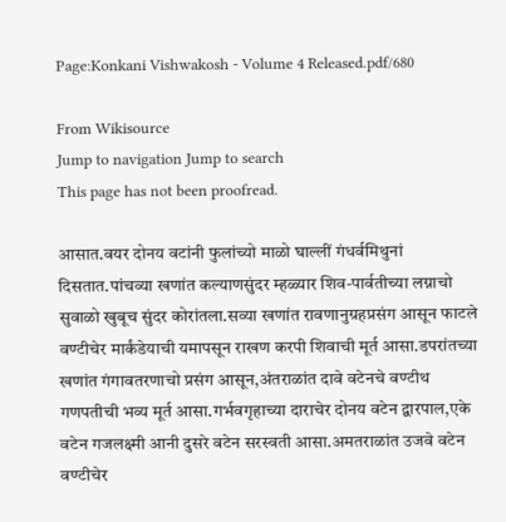Page:Konkani Vishwakosh - Volume 4 Released.pdf/680

From Wikisource
Jump to navigation Jump to search
This page has not been proofread.

आसात.वयर दोनय वटांनी फुलांच्यो माळो घाल्लीं गंधर्वमिथुनां दिसतात.पांचव्या खणांत कल्याणसुंदर म्हळ्यार शिव-पार्वतीच्या लग्नाचो सुवाळो खुबूच सुंदर कोरांतला.सव्या खणांत रावणानुग्रहप्रसंग आसून फाटले वण्टीचेर मार्कंडेयाची यमापसून राखण करपी शिवाची मूर्त आसा.डपरांतच्या खणांत गंगावतरणाचो प्रसंग आसून,अंतराळांत दावे वटेनचे वण्टीथ गणपतीची भव्य मूर्त आसा.गर्भवगृहाच्या दाराचेर दोनय वटेन द्वारपाल,एके वटेन गजलक्ष्मी आनी दुसरे वटेन सरस्वती आसा.अमतराळांत उजवे वटेन वण्टीचेर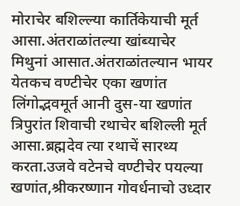मोराचेर बशिल्ल्या कार्तिकेयाची मूर्त आसा.अंतराळांतल्या खांब्याचेर मिथुनां आसात.अंतराळांतल्यान भायर येतकच वण्टीचेर एका खणांत लिंगोद्भवमूर्त आनी दुस-या खणांत त्रिपुरांत शिवाची रथाचेर बशिल्ली मूर्त आसा.ब्रह्मदेव त्या रथाचें सारथ्य करता.उजवे वटेनचे वण्टीचेर पयल्या खणांत,श्रीकरष्णान गोवर्धनाचो उध्दार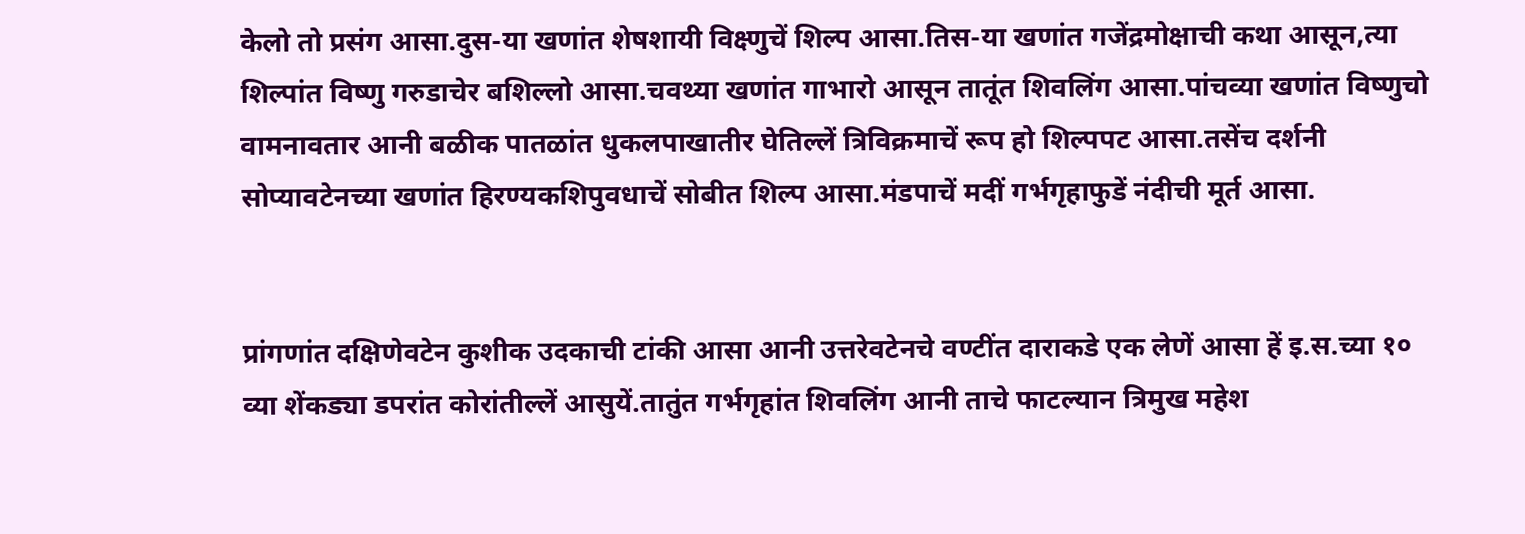केलो तो प्रसंग आसा.दुस-या खणांत शेषशायी विक्ष्णुचें शिल्प आसा.तिस-या खणांत गजेंद्रमोक्षाची कथा आसून,त्या शिल्पांत विष्णु गरुडाचेर बशिल्लो आसा.चवथ्या खणांत गाभारो आसून तातूंत शिवलिंग आसा.पांचव्या खणांत विष्णुचो वामनावतार आनी बळीक पातळांत धुकलपाखातीर घेतिल्लें त्रिविक्रमाचें रूप हो शिल्पपट आसा.तसेंच दर्शनी सोप्यावटेनच्या खणांत हिरण्यकशिपुवधाचें सोबीत शिल्प आसा.मंडपाचें मदीं गर्भगृहाफुडें नंदीची मूर्त आसा.


प्रांगणांत दक्षिणेवटेन कुशीक उदकाची टांकी आसा आनी उत्तरेवटेनचे वण्टींत दाराकडे एक लेणें आसा हें इ.स.च्या १० व्या शेंकड्या डपरांत कोरांतील्लें आसुयें.तातुंत गर्भगृहांत शिवलिंग आनी ताचे फाटल्यान त्रिमुख महेश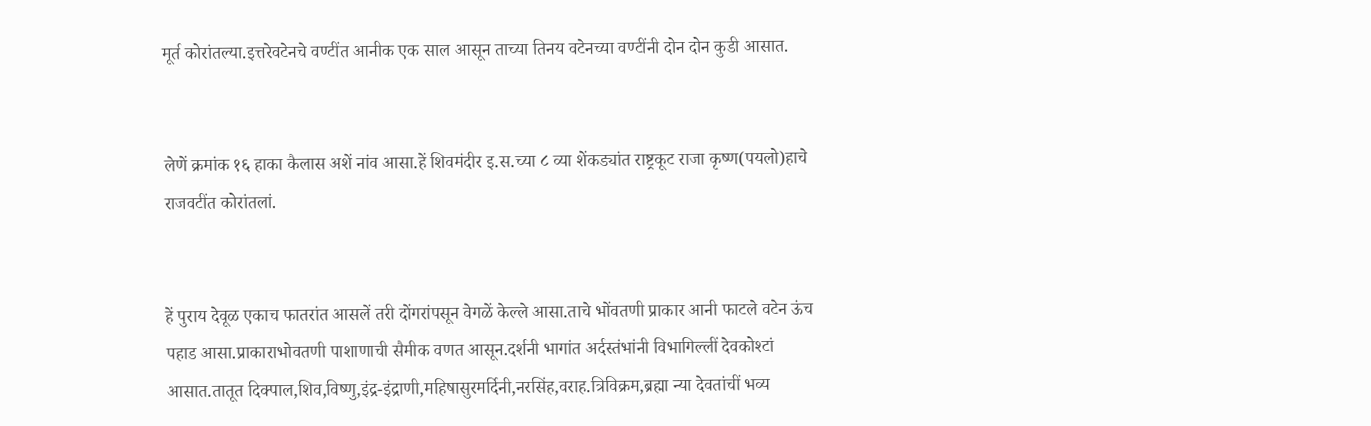मूर्त कोरांतल्या.इत्तरेवटेनचे वण्टींत आनीक एक साल आसून ताच्या तिनय वटेनच्या वण्टींनी दोन दोन कुडी आसात.


लेणें क्रमांक १६ हाका कैलास अशें नांव आसा.हें शिवमंदीर इ.स.च्या ८ व्या शेंकड्यांत राष्ट्रकूट राजा कृष्ण(पयलो)हाचे राजवटींत कोरांतलां.


हें पुराय देवूळ एकाच फातरांत आसलें तरी दोंगरांपसून वेगळें केल्ले आसा.ताचे भोंवतणी प्राकार आनी फाटले वटेन ऊंच पहाड आसा.प्राकाराभोवतणी पाशाणाची सैमीक वणत आसून.दर्शनी भागांत अर्दस्तंभांनी विभागिल्लीं देवकोश्टां आसात.तातूत दिक्पाल,शिव,विष्णु,इंद्र-इंद्राणी,महिषासुरमर्दिनी,नरसिंह,वराह.त्रिविक्रम,ब्रह्मा न्या देवतांचीं भव्य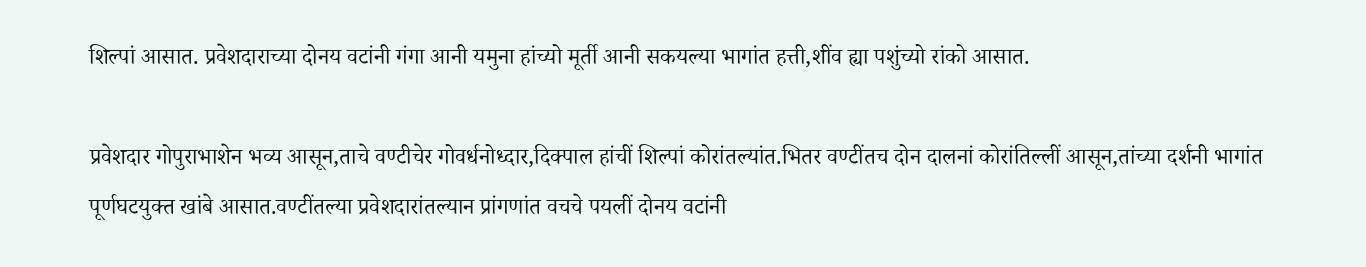शिल्पां आसात. प्रवेशदाराच्या दोनय वटांनी गंगा आनी यमुना हांच्यो मूर्ती आनी सकयल्या भागांत हत्ती,शींव ह्या पशुंच्यो रांको आसात.

प्रवेशदार गोपुराभाशेन भव्य आसून,ताचे वण्टीचेर गोवर्धनोध्दार,दिक्पाल हांचीं शिल्पां कोरांतल्यांत.भितर वण्टींतच दोन दालनां कोरांतिल्लीं आसून,तांच्या दर्शनी भागांत पूर्णघटयुक्त खांबे आसात.वण्टींतल्या प्रवेशदारांतल्यान प्रांगणांत वचचे पयलीं दोनय वटांनी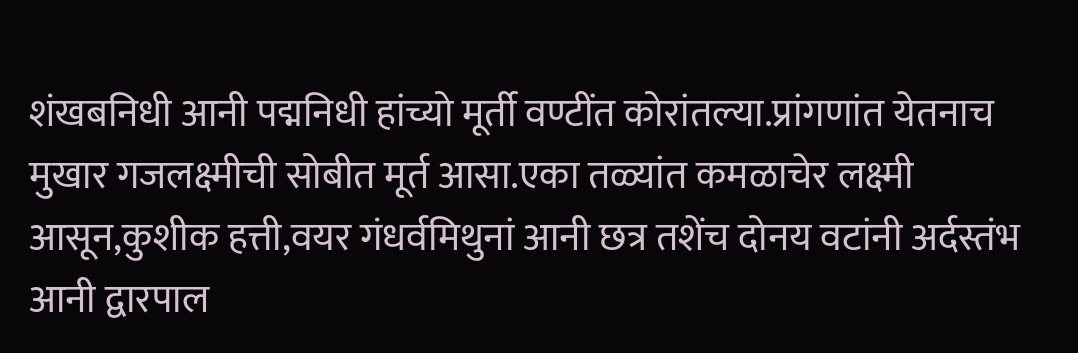शंखबनिधी आनी पद्मनिधी हांच्यो मूर्ती वण्टींत कोरांतल्या.प्रांगणांत येतनाच मुखार गजलक्ष्मीची सोबीत मूर्त आसा.एका तळ्यांत कमळाचेर लक्ष्मी आसून,कुशीक हत्ती,वयर गंधर्वमिथुनां आनी छत्र तशेंच दोनय वटांनी अर्दस्तंभ आनी द्वारपाल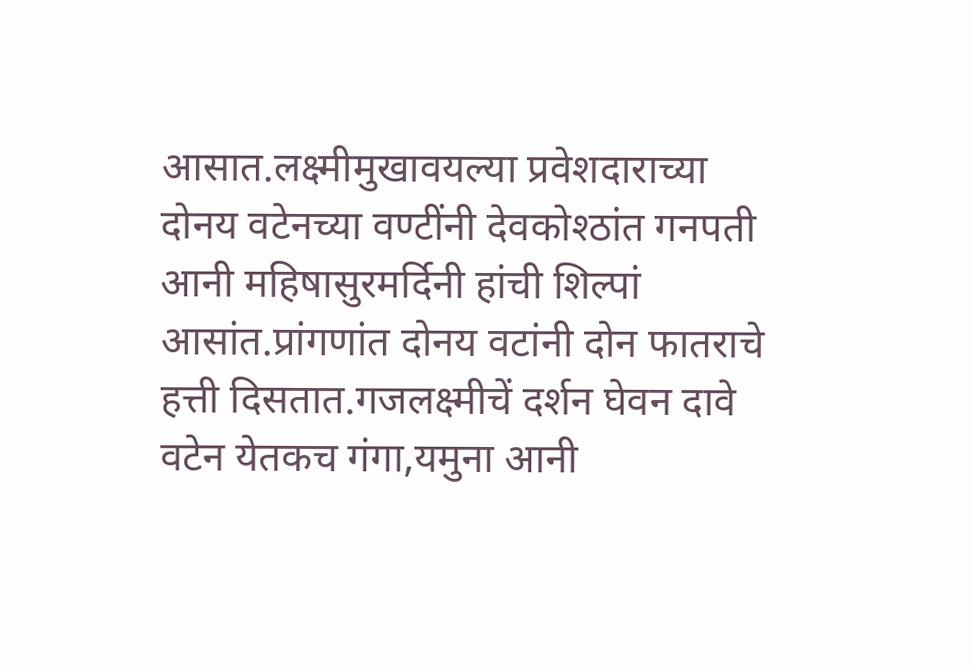आसात.लक्ष्मीमुखावयल्या प्रवेशदाराच्या दोनय वटेनच्या वण्टींनी देवकोश्ठांत गनपती आनी महिषासुरमर्दिनी हांची शिल्पां आसांत.प्रांगणांत दोनय वटांनी दोन फातराचे हत्ती दिसतात.गजलक्ष्मीचें दर्शन घेवन दावे वटेन येतकच गंगा,यमुना आनी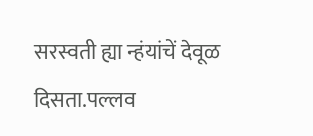सरस्वती ह्या न्हंयांचें देवूळ दिसता.पल्लव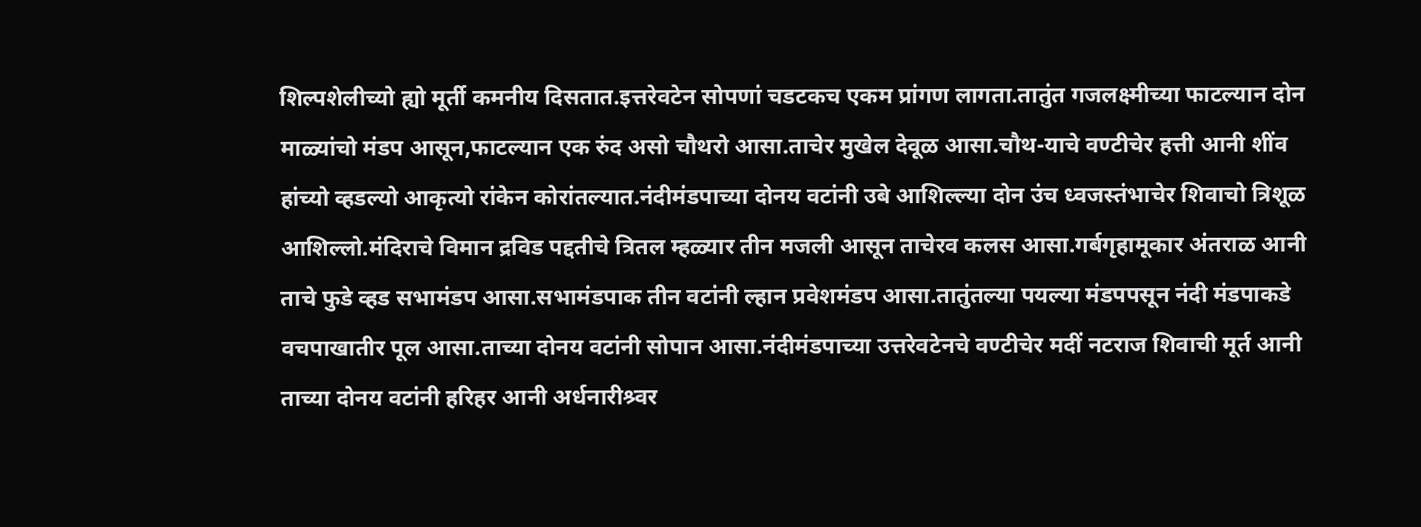शिल्पशेलीच्यो ह्यो मूर्ती कमनीय दिसतात.इत्तरेवटेन सोपणां चडटकच एकम प्रांगण लागता.तातुंत गजलक्ष्मीच्या फाटल्यान दोन माळ्यांचो मंडप आसून,फाटल्यान एक रुंद असो चौथरो आसा.ताचेर मुखेल देवूळ आसा.चौथ-याचे वण्टीचेर हत्ती आनी शींव हांच्यो व्हडल्यो आकृत्यो रांकेन कोरांतल्यात.नंदीमंडपाच्या दोनय वटांनी उबे आशिल्ल्या दोन उंच ध्वजस्तंभाचेर शिवाचो त्रिशूळ आशिल्लो.मंदिराचे विमान द्रविड पद्दतीचे त्रितल म्हळ्यार तीन मजली आसून ताचेरव कलस आसा.गर्बगृहामूकार अंतराळ आनी ताचे फुडे व्हड सभामंडप आसा.सभामंडपाक तीन वटांनी ल्हान प्रवेशमंडप आसा.तातुंतल्या पयल्या मंडपपसून नंदी मंडपाकडे वचपाखातीर पूल आसा.ताच्या दोनय वटांनी सोपान आसा.नंदीमंडपाच्या उत्तरेवटेनचे वण्टीचेर मदीं नटराज शिवाची मूर्त आनी ताच्या दोनय वटांनी हरिहर आनी अर्धनारीश्र्वर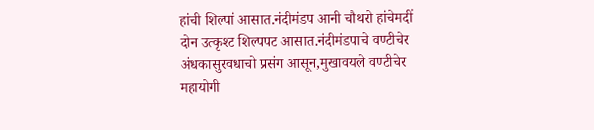हांची शिल्पां आसात.नंदीमंडप आनी चौथरो हांचेमदीं दोन उत्कृश्ट शिल्पपट आसात.नंदीमंडपाचे वण्टीचेर अंधकासुरवधाचो प्रसंग आसून,मुखावयले वण्टीचेर महायोगी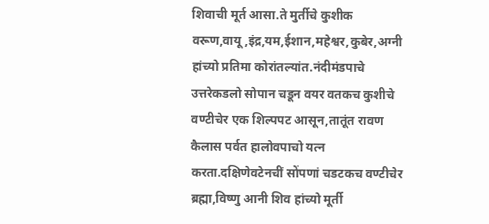शिवाची मूर्त आसा.ते मुर्तीचे कुशीक वरूण,वायू,इंद्र,यम,ईशान,महेश्वर,कुबेर,अग्नी हांच्यो प्रतिमा कोरांतल्यांत.नंदीमंडपाचे उत्तरेकडलो सोपान चडून वयर वतकच कुशीचे वण्टीचेर एक शिल्पपट आसून,तातूंत रावण कैलास पर्वत हालोवपाचो यत्न करता.दक्षिणेवटेनचीं सोंपणां चडटकच वण्टीचेर ब्रह्मा,विष्णु आनी शिव हांच्यो मूर्ती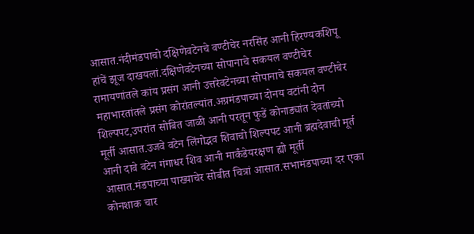आसात.नंदीमंडपाचो दक्षिणेवटेनचे वण्टीचेर नरसिंह आनी हिरण्यकशिपू हांचें झूज दाखयलां.दक्षिणेवटेनच्या सोपानाचे सकयल वण्टीचेर रामायणांतले कांय प्रसंग आनी उत्तरेवटेनच्या सोपानाचे सकयल वण्टीचेर महाभारतांतले प्रसंग कोरांतल्यांत.अग्रमंडपाच्या दोनय वटांनी दोन शिल्पपट,उपरांत सोबित जाळी आनी परतून फुडें कोनाड्यांत देवतांच्यो मूर्ती आसात.उजवे वटेन लिंगोद्भव शिवाचो शिल्पपट आनी ब्रह्मदेवाची मूर्त आनी दावे वटेन गंगाधर शिव आनी मार्कंडेयरक्षण ह्यो मूर्ती आसात.मंडपाच्या पाख्याचेर सोबीत चित्रां आसात.सभामंडपाच्या दर एका कोनशाक चार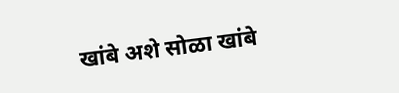खांबे अशे सोळा खांबे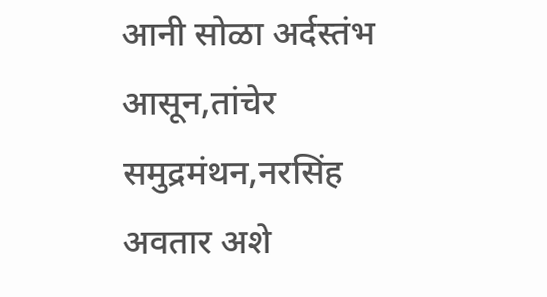आनी सोळा अर्दस्तंभ आसून,तांचेर समुद्रमंथन,नरसिंह अवतार अशे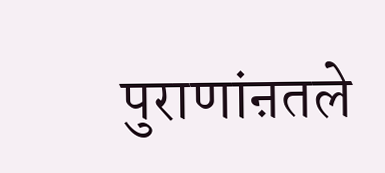पुराणांऩतले